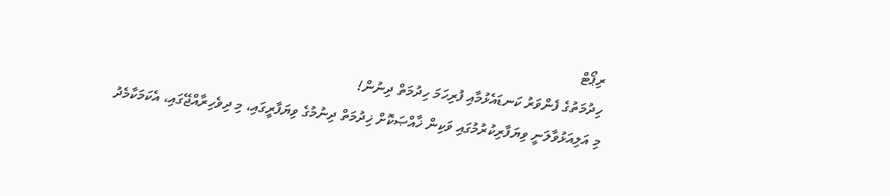ރިޕޯޓް
ހިދުމަތުގެ ފެންވަރު ކަނޑައެޅުމާއި ފުރިހަމަ ހިދުމަތް ދިނުން!
މި އަލިއަޅުވާލަނީ ވިޔަފާރިކުރުމުގައި ވަކިން ޚާއްޞަކޮށް ޚިދުމަތް ދިނުމުގެ ވިޔަފާރީގައި، މި ދިވެހިރާއްޖޭގައި، އެކަމަކާމެދު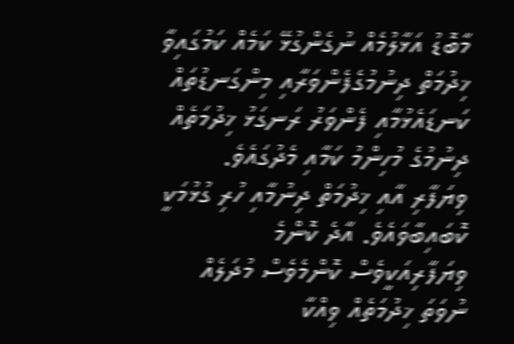މާބޮޑު އަޅާލުމެއް ނުގެންގުޅޭ ކަމެއް ކަމުގައިވާ ޚިދުމަތް ދިނުމުގެފެންވަރާއި މިންގަނޑުތައް ކަނޑައެޅުމާއި ފެންވަރު ރަނގަޅު ޚިދުމަތެއް ދިނުމުގެ މުހިންމު ކަމާއި މެދުގައެވެ.
ވިޔަފާރި އާއި ޚިދުމަތް ދިނުމާއި ހުރި ގުޅުމަކީ ކޮބައިބާވައެވެ. އާދެ ކޮންމެ ވިޔަފާރިއަކީވެސް ކޮންމެވެސް މުދަލެއް ނުވަތަ ޚިދުމަތެއް ވިއްކާ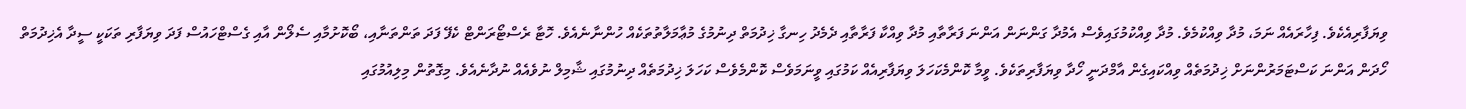ވިޔަފާރިއެކެވެ. ފިހާރައެއް ނަމަ، މުދާ ވިއްކުމެވެ. މުދާ ވިއްކުމުގައިވެސް އެމުދާ ގަންނަން އަންނަ ފަރާތާއި މުދާ ވިއްކާ ފަރާތާއި ދެމެދު ހިނގާ ޚިދުމަތް ދިނުމުގެ މުޢާމަލާތުތަކެއް ހުންނާނެއެވެ. ހޮޓާ ރެސްޓޯރަންޓް ކެފޭ ފަދަ ތަންތަނާއި، ބޯކޮށުމާއި ސެލޯން އާއި ގެސްޓްހައުސް ފަދަ ވިޔަފާރި ތަކަކީ ސީދާ އެޚިދުމަތް ހޯދަން އަންނަ ކަސްޓަމަރުންނަށް ޚިދުމަތެއް ވިއްކައިގެން އާމްދަނީ ހޯދާ ވިޔަފާރިތަކެވެ. ވީމާ ކޮންމެކަހަލަ ވިޔަފާރިއެއް ކަމުގައި ވީނަމަވެސް ކޮންމެވެސް ކަހަލަ ޚިދުމަތެއް ދިނުމުގައި ޝާމިލް ނުވެއެއް ނުދާނެއެވެ. މިގޮތުން މިލިއުމުގައި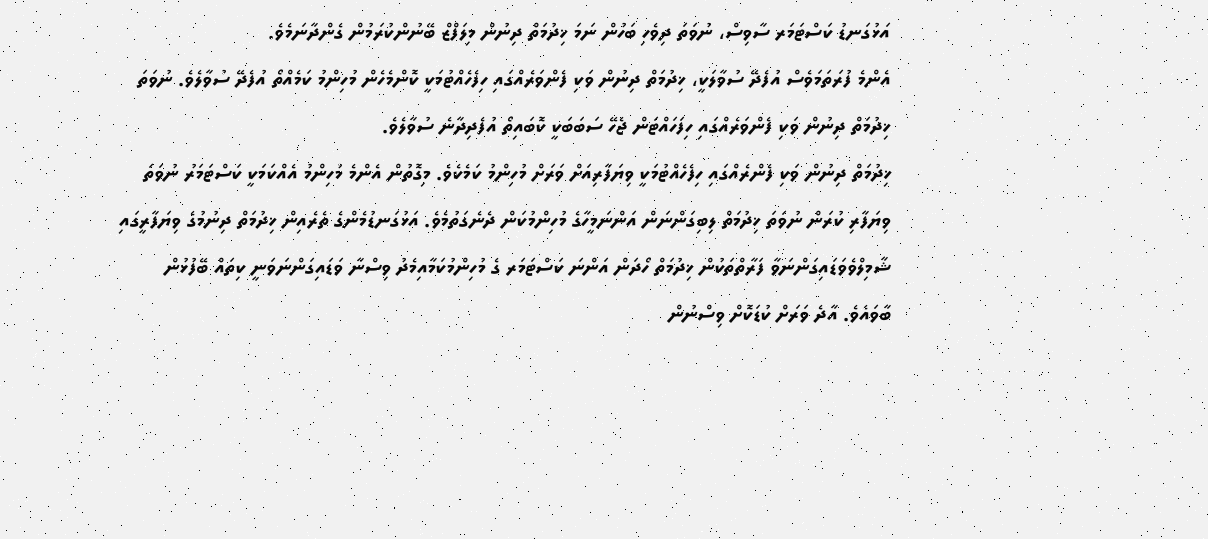އަޅުގަނޑު ކަސްޓަމަރ ސާވިސް، ނުވަތަ ދިވެހި ބަހުން ނަމަ ޚިދުމަތް ދިނުން މިލަފްޒް ބޭނުންކުރަމުން ގެންދާނަމެވެ.
އެންމެ ފުރަތަމަވެސް އުފެދޭ ސުވާލަކީ، ޚިދުމަތް ދިނުން ވަކި ފެންވަރެއްގައި ހިފެހެއްޓުމަކީ ކޮންމެހެން މުހިންމު ކަމެއްތޯ އުފެދޭ ސުވާލެވެ. ނުވަތަ ޚިދުމަތް ދިނުން ވަކި ފެންވަރެއްގައި ހިފަހައްޓަން ޖެހޭ ސަބަބަކީ ކޮބައިތޯ އުފެދިދާނެ ސުވާލެވެ.
ޚިދުމަތް ދިނުން ވަކި ފެންރެއްގައި ހިފެހެއްޓުމަކީ ވިޔަފާރިއަށް ވަރަށް މުހިންމު ކަމެކެވެ. މިގޮތުން އެންމެ މުހިންމު އެއްކަމަކީ ކަސްޓަމަރު ނުވަތަ ވިޔަފާރި ކުރަން ނުވަތަ ޚިދުމަތް ލިބިގަންނަން އަންނަމީހާގެ މުހިންމުކަން ދެނެގަތުމެވެ. އަޅުގަނޑުމެންގެ ތެރެއިން ޚިދުމަތް ދިނުމުގެ ވިޔަފާރީގައި ޝާމިލްވެވަޑައިގަންނަވާ ފަރާތްތަކުން ޚިދުމަތް ހޯދަން އަންނަ ކަސްޓަމަރ ގެ މުހިންމުކަމާއިމެދު ވިސްނާ ވަޑައިގަންނަވަނީ ކިތައް ބޭފުޅުން ބާވައެވެ. އާދެ ވަރަށް ކުޑަކޮށް ވިސްނުން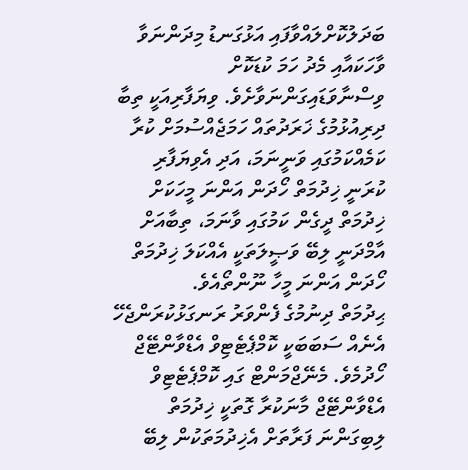ބަދަލުކޮށްލައްވާފައި އަޅުގަނޑު މިދަންނަވާ ވާހަކައާއި މެދު ހަމަ ކުޑަކޮށް ވިސްނާވަޑައިގަންނަވާށެވެ. ވިޔަފާރިއަކީ ތިބާ ދިރިއުޅުމުގެ ޚަރަދުތައް ހަމަޖެއްސުމަށް ކުރާ ކަމެއްކަމުގައި ވަނީނަމަ، އަދި އެވިޔަފާރި ކުރަނީ ޚިދުމަތް ހޯދަން އަންނަ މީހަކަށް ޚިދުމަތް ދީގެން ކަމުގައި ވާނަމަ، ތިބާއަށް އާމްދަނީ ލިބޭ ވަޞީލަތަކީ އެއްކަލަ ޚިދުމަތް ހޯދަން އަންނަ މީހާ ނޫންތޯއެވެ.
ޙިދުމަތް ދިނުމުގެ ފެންވަރު ރަނގަޅުކުރަންޖެހޭ އެނެއް ސަބަބަކީ ކޮމްޕެޓެޓިވް އެޑްވާންޓޭޖް ހޯދުމެވެ. މެނޭޖްމަންޓް ގައި ކޮމްޕެޓެޓިވް އެޑްވާންޓޭޖް މާނަކުރާ ގޮތަކީ ޚިދުމަތް ލިބިގަންނަ ފަރާތަށް އެޚިދުމަތަކުން ލިބޭ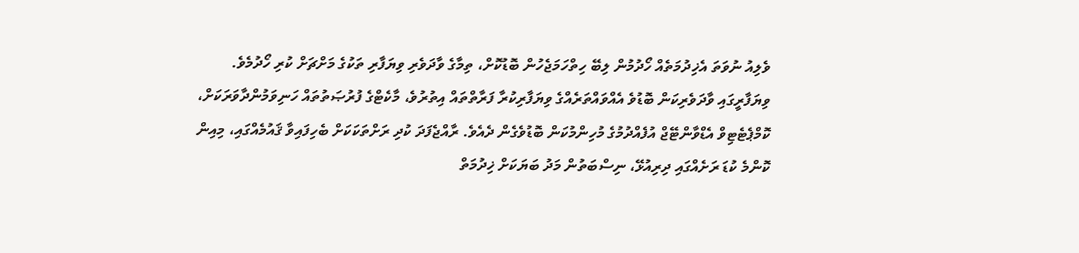ވެލިއު ނުވަތަ އެޚިދުމަތެއް ހޯދުމުން ލިބޭ ހިތްހަމަޖެހުން ބޮޑުކޮށް، ތިމާގެ ވާދަވެރި ވިޔަފާރި ތަކުގެ މަށްޗަށް ކުރި ހޯދުމެވެ.
ވިޔަފާރީގައި ވާދަވެރިކަން ބޮޑުވެ އެއްވައްތަރެއްގެ ވިޔަފާރިކުރާ ފަރާތްތައް އިތުރުވެ، މާކެޓްގެ ފުރުޞަތުތައް ހަނިވަމުންދާވަރަކަށް، ކޮމްޕެޓެޓިވް އެޑްވާންޓޭޖް އުފެއްދުމުގެ މުހިންމުކަން ބޮޑުވެގެން ދެއެވެ. ރާއްޖެފަދަ ކުދި ރަށްތަކަކަށް ބެހިފައިވާ ޤައުމެއްގައި، މިއިން ކޮންމެ ކުޑަ ރަށެއްގައި ދިރިއުޅޭ، ނިސްބަތުން މަދު ބަޔަކަށް ޚިދުމަތް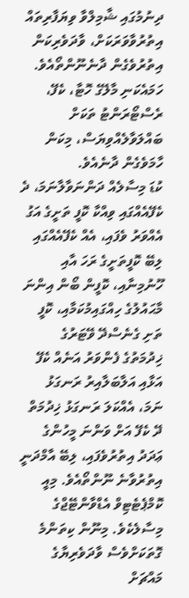ދިނުމުގައި ޝާމިލްވާ ވިޔަފާރިތައް އިތުރުވާވަރަކަށް، ވާދަވެރިކަން އިތުރުވެގެން ދާނެނޫންތޯއެވެ. ހަމައެކަނި މާލޭގެ ހޮޓާ، ކެފޭ، ރެސްޓޯރަންޓު ތަކަށް ބައްލަވާލެއްވިޔަސް، މިކަން ހާމަވެގެން ދާނެއެވެ.
ކުޑަ މިސާލެއް ދަންނަވާލާނަމަ، ދެ ކެފޭއެއްގައި ވިއްކާ ކޮފީ ތަށީގެ އަގު އެއްވަރު ވެފައި، އެއް ކެފޭއެއްގައި ލިބޭ ކޮފީތަށީގެ ރަހަ އާއި ހޫނުމިނާއި، ކޮފީން ބޯން އިންނަ މާޙައުލުގެ ހިއްގައިމުކަމާއި، ކޮފީ ތަށި ގެނެސްދޭ ވޭޓަރުގެ ޚިދުމަތުގެ ފެންވަރު އަނެއް ކެފޭ އަޅާއި އަލާބަލާއިރު ރަނގަޅު ނަމަ، އެއްކަލަ ރަނގަޅު ޚިދުމަތް ދޭ ކެފޭ އަށް ވަންނަ މީހުންގެ ޢަދަދު އިތުރުވެފައި، ލިބޭ އާމްދަނީ އިތުރުވާނެ ނޫންތޯއެވެ. މިއީ ކޮމްޕެޓެޓިވް އެޑްވާންޓޭޖްގެ މިސާލެކެވެ. މިނޫން ކިތަންމެ ގޮތަކަށްވެސް ވާދަވެރިޔާގެ މައްޗަށް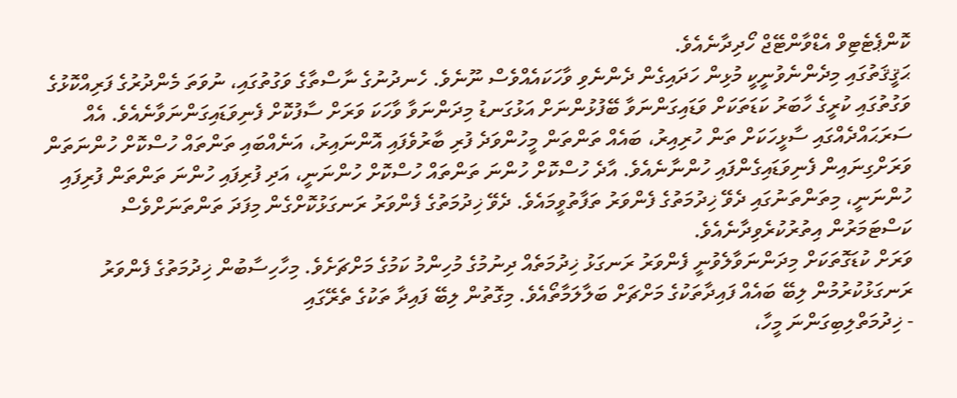ކޮންޕެޓެޓިވް އެޑްވާންޓޭޖް ހޯދިދާނެއެވެ.
ޙަޤީޤަތުގައި މިދެންނެވުނީކީ މުޅިން ހަދައިގެން ދެންނެވި ވާހަކައެއްވެސް ނޫނެވެ. ހެނދުނުގެ ނާސްތާގެ ވަގުތުގައި، ނުވަތަ މެންދުރުގެ ފަރިއްކޮޅުގެ ވަގުތުގައި ކުރީގެ ހާބަރު ކަޑަތަކަށް ވަޑައިގަންނަވާ ބޭފުޅުންނަށް އަޅުގަނޑު މިދަންނަވާ ވާހަކަ ވަރަށް ސާފުކޮށް ފެނިވަޑައިގަންނަވާނެއެވެ. އެއް ސަރަޙައްދެއްގައި ސާޅީހަކަށް ތަން ހުރިއިރު، ބައެއް ތަންތަން މީހުންވަދެ ފުރި ބާރުވެފައި އޮންނައިރު، އަނެއްބައި ތަންތައް ހުސްކޮށް ހުންނަތަން ވަރަށްގިނައިން ފެނިވަޑައިގެންފައި ހުންނާނެއެވެ. އާދެ ހުސްކޮށް ހުންނަ ތަންތައް ހުސްކޮށް ހުންނަނީ، އަދި ފުރިފައި ހުންނަ ތަންތަން ފުރިފައި ހުންނަނީ، މިތަންތަނުގައި ދެވޭ ޚިދުމަތުގެ ފެންވަރު ތަފާތުވީމައެވެ. ދެވޭ ޚިދުމަތުގެ ފެންވަރު ރަނގަޅުކޮށްގެން މިފަދަ ތަންތަނަށްވެސް ކަސްޓަމަރުން އިތުރުކުރެވިދާނެއެވެ.
ވަރަށް ކުޑަގޮތަކަށް މިދަންނަވާލެވުނީ ފެންވަރު ރަނގަޅު ޚިދުމަތެއް ދިނުމުގެ މުހިންމު ކަމުގެ މަށްޗަށެވެ. މިހާހިސާބުން ޚިދުމަތުގެ ފެންވަރު ރަނގަޅުކުރުމުން ލިބޭ ބައެއް ފައިދާތަކުގެ މަށްޗަށް ބަލާލަމާތޯއެވެ. މިގޮތުން ލިބޭ ފައިދާ ތަކުގެ ތެރޭގައި
- ޚިދުމަތްލިބިގަންނަ މީހާ،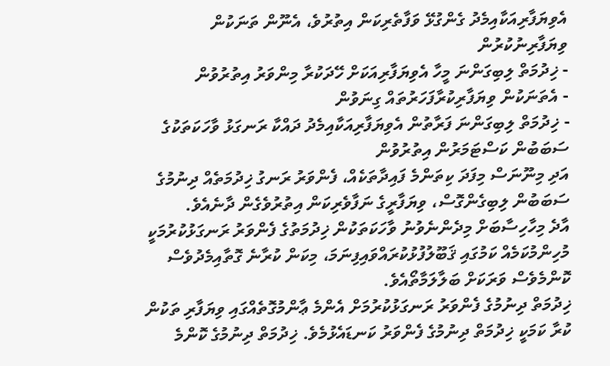އެވިޔަފާރިއަކާއިމެދު ގެންގުޅޭ ވަފާތެރިކަން އިތުރުވެ، އެނޫން ތަނަކުން ވިޔަފާރިނުކުރުން
- ޚިދުމަތް ލިބިގަންނަ މީހާ އެވިޔަފާރިއަކަށް ހޭދަކުރާ މިންވަރު އިތުރުވުން
- އެތަނަކުން ވިޔަފާރިކުރާފަހަރުތައް ގިނަވުން
- ޚިދުމަތް ލިބިގަންނަ ފަރާތުން އެވިޔަފާރިއަކާއިމެދު ދައްކާ ރަނގަޅު ވާހަކަތަކުގެ ސަބަބުން ކަސްޓަމަރުން އިތުރުވުން
އަދި މިނޫނަސް މިފަދަ ކިތަންމެ ފައިދާތަކެއް، ފެންވަރު ރަނގު ޚިދުމަތެއް ދިނުމުގެ ސަބަބުން ލިބިގެންގޮސް، ވިޔަފާރީގެ ނަފާވެރިކަން އިތުރުވެގެން ދާނެއެވެ.
އާދެ މިހާހިސާބަށް މިދެންނެވުނު ވާހަކަތަކުން ޚިދުމަތުގެ ފެންވަރު ރަނގަޅުކުރުމަކީ މުހިންމުކަމެއް ކަމުގައި ޤަބޫލުފުޅުކުރައްވައިފިނަމަ، މިކަން ކުރާނެ ގޮތާއިމެދުވެސް ކޮންމެވެސް ވަރަކަށް ބަލާލަމާތޯއެވެ.
ޚިދުމަތް ދިނުމުގެ ފެންވަރު ރަނގަޅުކުރުމަށް އެންމެ ޢާންމުގޮތެއްގައި ވިޔަފާރި ތަކުން ކުރާ ކަމަކީ ޚިދުމަތް ދިނުމުގެ ފެންވަރު ކަނޑައެޅުމެވެ. ޚިދުމަތް ދިނުމުގެ ކޮންމެ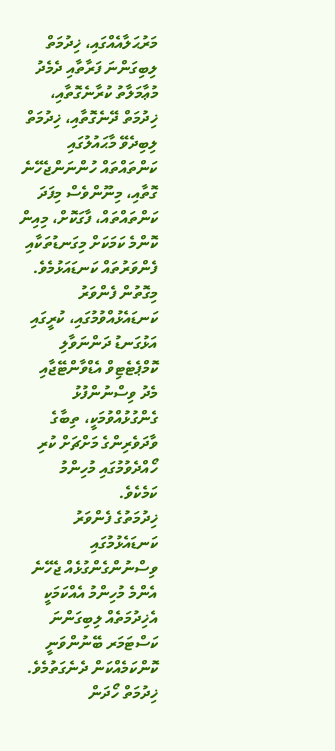މަރުޙަލާއެއްގައި، ޚިދުމަތް ލިބިގަންނަ ފަރާތާއި ދެމެދު މުޢާމަލާތު ކުރާނެގޮތާއި، ޚިދުމަތް ދޭނެގޮތާއި، ޚިދުމަތް ލިބިދެވޭ މާޙައުލުގައި ކަންތައްތައް ހުންނަންޖެހޭނެ ގޮތާއި، މިނޫންވެސް މިފަދަ ކަންތައްތައް، ފާގަކޮށް، މިއިން ކޮންމެ ކަމަކަށް މިގަނޑުތަކާއި ފެންވަރުތައް ކަނޑައަޅުމެވެ. މިގޮތުން ފެންވަރު ކަނޑައެޅުއްވުމުގައި، ކުރީގައި އަޅުގަނޑު ދަންނަވާލި ކޮމްޕެޓެޓިވް އެޑްވާންޓޭޖާއި މެދު ވިސްނުންފުޅު ގެންގުޅުއްވުމަކީ، ތިބާގެ ވާދަވެރިންގެ މަށްޗަށް ކުރި ހޯއްދެވުމުގައި މުހިންމު ކަމެކެވެ.
ޚިދުމަތުގެ ފެންވަރު ކަނޑައެޅުމުގައި ވިސްނުންގެންގުޅެއް ޖެހޭނެ އެންމެ މުހިންމު އެއްކަމަކީ އެޚިދުމަތެއް ލިބިގަންނަ ކަސްޓަމަރ ބޭނުންވަނީ ކޮންކަމެއްކަން ދެނެގަތުމެވެ. ޚިދުމަތް ހޯދަން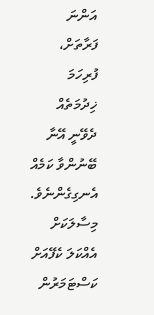އަންނަ ފަރާތަށް، ފުރިހަމަ ޚިދުމަތެއް ދެވޭނީ އޭނާ ބޭނުންވާ ކަމެއް އެނގިގެންނެވެ. މިސާލަކަށް އެއްކަލަ ކެފޭއަށް ކަސްޓަމަރުން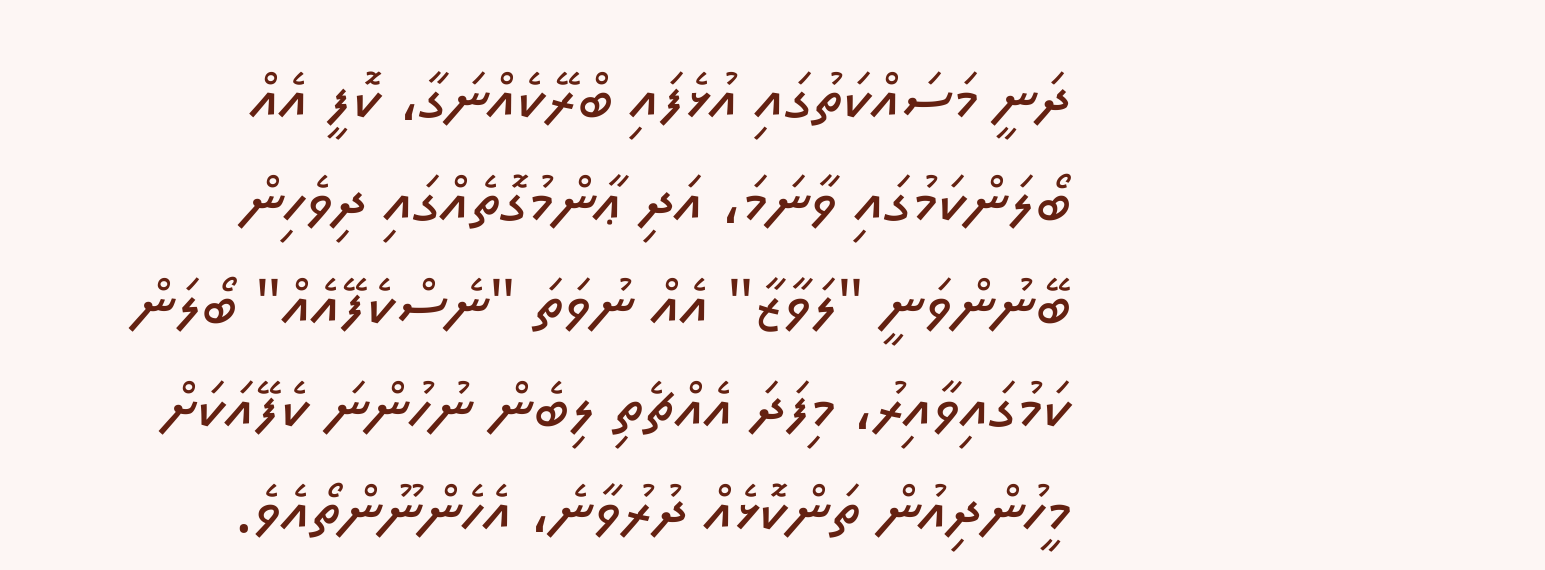ދަނީ މަސައްކަތުގައި އުޅެފައި ބްރޭކެއްނަގާ، ކޮފީ އެއް ބޯލަންކަމުގައި ވާނަމަ، އަދި ޢާންމުގޮތެއްގައި ދިވެހިން ބޭނުންވަނީ "ލަވާޒާ" އެއް ނުވަތަ "ނެސްކެފޭއެއް" ބޯލަން ކަމުގައިވާއިރު، މިފަދަ އެއްޗެތި ލިބެން ނުހުންނަ ކެފޭއަކަށް މީހުންދިއުން ތަންކޮޅެއް ދުރުވާނެ، އެހެންނޫންތޯއެވެ.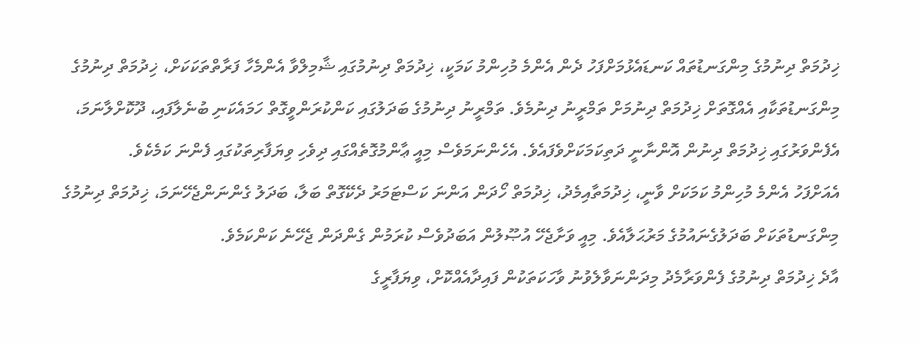ޚިދުމަތް ދިނުމުގެ މިންގަނޑުތައް ކަނޑައެޅުމަށްފަހު ދެން އެންމެ މުހިންމު ކަމަކީ، ޚިދުމަތް ދިނުމުގައި ޝާމިލްވާ އެންމެހާ ފަރާތްތަކަކަށް، ޚިދުމަތް ދިނުމުގެ މިންގަނޑުތަކާއި އެއްގޮތަށް ޚިދުމަތް ދިނުމަށް ތަމްރީނު ދިނުމެވެ. ތަމްރީނު ދިނުމުގެ ބަދަލުގައި ކަންކުރަންވީގޮތް ހަމައެކަނި ބުނެލާފައި، ދޫކޮށްލާނަމަ، އެފެންވަރުގައި ޚިދުމަތް ދިނުން އޮންނާނީ ދަތިކަމަކަށްވެފައެވެ. އެހެންނަމަވެސް މިއީ ޢާންމުގޮތެއްގައި ދިވެހި ވިޔަފާރިތަކުގައި ފެންނަ ކަމެކެވެ.
އެއަށްފަހު އެންމެ މުހިންމު ކަމަކަށް ވާނީ، ޚިދުމަތާއިމެދު، ޚިދުމަތް ހޯދަން އަންނަ ކަސްޓަމަރު ދެކޭގޮތް ބަލާ، ބަދަލު ގެންނަންޖެހޭނަމަ، ޚިދުމަތް ދިނުމުގެ މިންގަނޑުތަކަށް ބަދަލުގެނައުމުގެ މަރުޙަލާއެވެ. މިއީ ވަށާޖެހޭ އުޞޫލުން އަބަދުވެސް ކުރަމުން ގެންދަން ޖެހޭނެ ކަންކަމެވެ.
އާދެ ޚިދުމަތް ދިނުމުގެ ފެންވަރާމެދު މިދަންނަވާލެވުނު ވާހަކަތަކުން ފައިދާއެއްކޮށް، ވިޔަފާރީގެ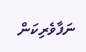ނަފާވެރިކަން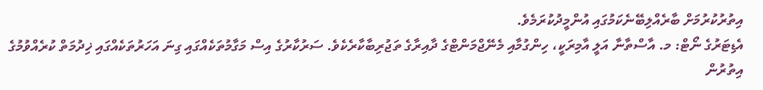އިތުރުކުރުމަށް ބާރެއްލިބޭނެކަމުގައި އުންމީދުކުރަމެވެ.
އެޑިޓަރުގެ ނޯޓް: މ. އާސްތާނާ އަލީ އާމިރަކީ، ހިންގުމާއި މެނޭޖްމަންޓްގެ ދާއިރާގެ ތަޖުރިބާކާރެކެވެ. ސަރުކާރުގެ އިސް މަގާމުތަކެއްގައި ގިނަ އަހަރުތަކެއްގައި ޚިދުމަތް ކުރެއްވުމުގެ އިތުރުން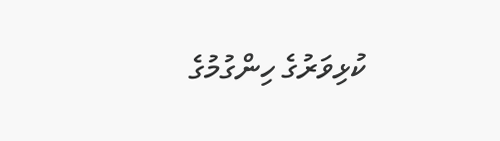ކުޅިވަރުގެ ހިންގުމުގެ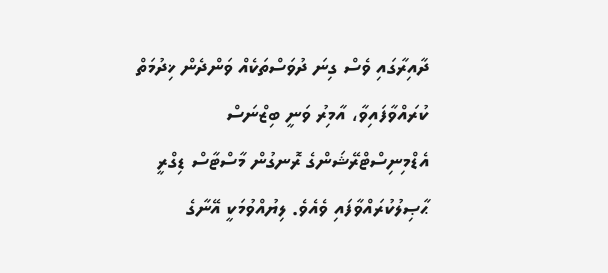ދާއިރާގައި ވެސް ގިނަ ދުވަސްތަކެއް ވަންދެން ޚިދުމަތް ކުރައްވާފައިވާ، އާމިރު ވަނީ ބިޒްނަސް އެޑްމިނިސްޓްރޭޝަންގެ ރޮނގުން މާސްޓާސް ޑިގްރީ ޙާޞިލުކުރައްވާފައި ވެއެވެ. ލިޔުއްވުމަކީ އޭނާގެ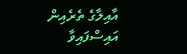އާއިލާގެ ތެރެއިން އައިސްފައިވާ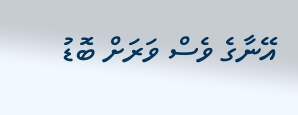އޭނާގެ ވެސް ވަރަށް ބޮޑު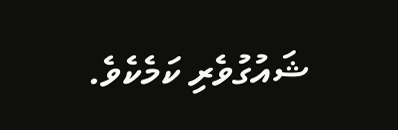ޝައުގުވެރި ކަމެކެވެ.